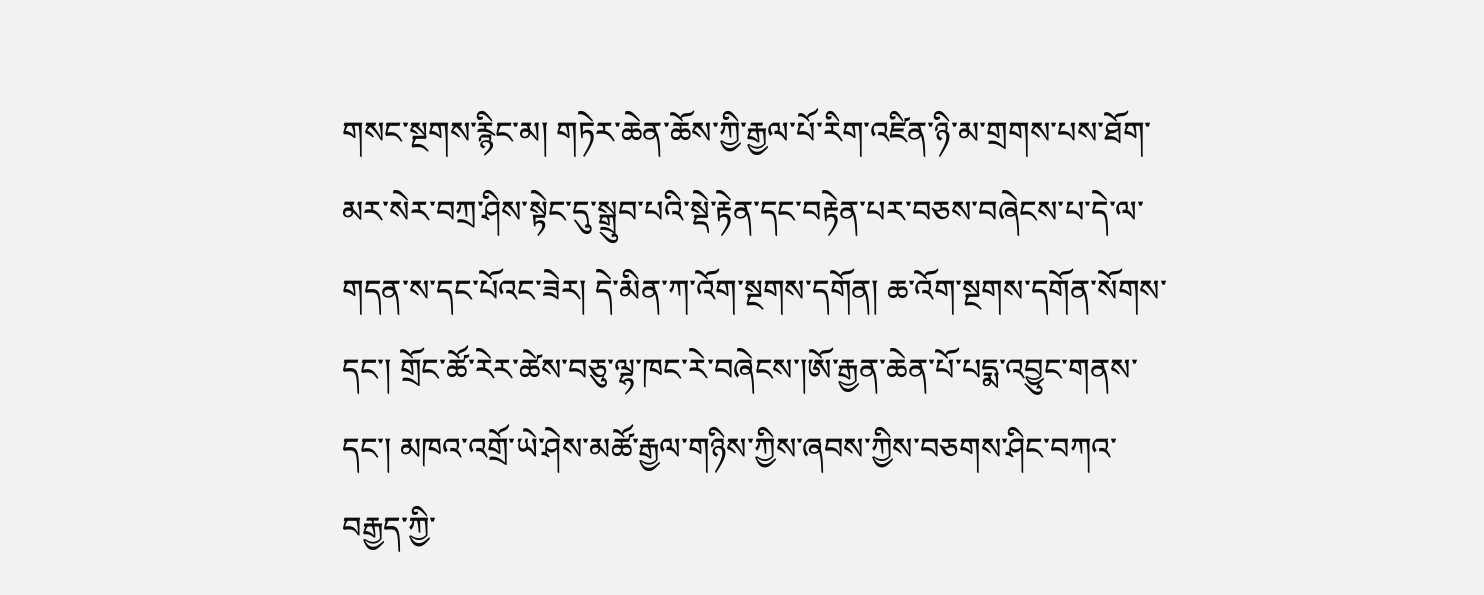གསང་སྔགས་རྙིང་མ། གཏེར་ཆེན་ཆོས་ཀྱི་རྒྱལ་པོ་རིག་འཛིན་ཉི་མ་གྲགས་པས་ཐོག་མར་སེར་བཀྲ་ཤིས་སྟེང་དུ་སྒྲུབ་པའི་སྡེ་རྟེན་དང་བརྟེན་པར་བཅས་བཞེངས་པ་དེ་ལ་གདན་ས་དང་པོའང་ཟེར། དེ་མིན་ཀ་འོག་སྔགས་དགོན། ཆ་འོག་སྔགས་དགོན་སོགས་དང་། གྲོང་ཚོ་རེར་ཚེས་བཅུ་ལྷ་ཁང་རེ་བཞེངས་།ཨོ་རྒྱན་ཆེན་པོ་པདྨ་འབྱུང་གནས་དང་། མཁའ་འགྲོ་ཡེ་ཤེས་མཚོ་རྒྱལ་གཉིས་ཀྱིས་ཞབས་ཀྱིས་བཅགས་ཤིང་བཀའ་བརྒྱད་ཀྱི་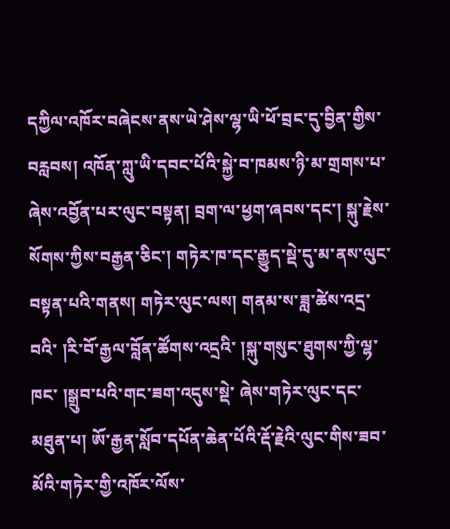དཀྱིལ་འཁོར་བཞེངས་ནས་ཡེ་ཤེས་ལྷ་ཡི་ཕོ་བྲང་དུ་བྱིན་གྱིས་བརླབས། འཁོན་ཀླུ་ཡི་དབང་པོའི་སྐྱེ་བ་ཁམས་ཉི་མ་གྲགས་པ་ཞེས་འབྱོན་པར་ལུང་བསྟན། བྲག་ལ་ཕྱག་ཞབས་དང་། སྐུ་རྗེས་སོགས་ཀྱིས་བརྒྱན་ཅིང་། གཏེར་ཁ་དང་རྒྱུད་སྡེ་དུ་མ་ནས་ལུང་བསྟན་པའི་གནས། གཏེར་ལུང་ལས། གནམ་ས་ཟླ་ཚེས་འདྲ་བའི་ །རི་བོ་རྒྱལ་བློན་ཚོགས་འདྲའི་ །སྐུ་གསུང་ཐུགས་ཀྱི་ལྷ་ཁང་ །སྒྲུབ་པའི་གང་ཟག་འདུས་སྡེ་ ཞེས་གཏེར་ལུང་དང་མཐུན་པ། ཨོ་རྒྱན་སློབ་དཔོན་ཆེན་པོའི་རྡོ་རྗེའི་ལུང་གིས་ཟབ་མོའི་གཏེར་གྱི་འཁོར་ལོས་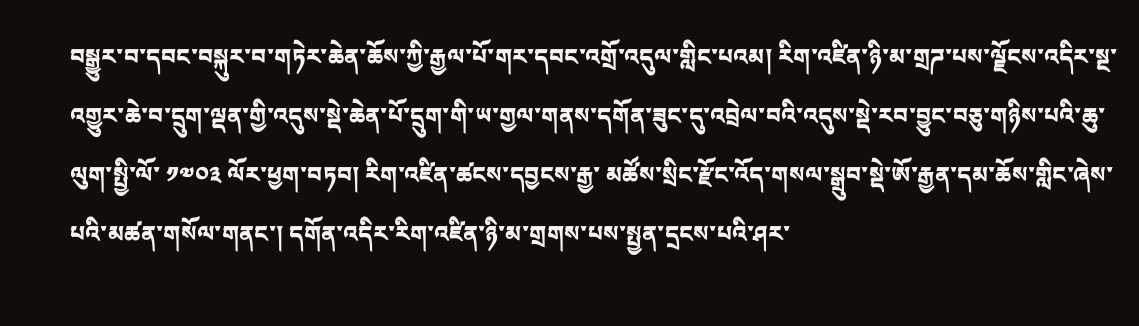བསྒྱུར་བ་དབང་བསྐུར་བ་གཏེར་ཆེན་ཆོས་ཀྱི་རྒྱལ་པོ་གར་དབང་འགྲོ་འདུལ་གླིང་པའམ། རིག་འཛིན་ཉི་མ་གྲཌ་པས་ལྗོངས་འདིར་སྔ་འགྱུར་ཆེ་བ་དྲུག་ལྡན་གྱི་འདུས་སྡེ་ཆེན་པོ་དྲུག་གི་ཡ་གྱལ་གནས་དགོན་ཟུང་དུ་འབྲེལ་བའི་འདུས་སྡེ་རབ་བྱུང་བཅུ་གཉིས་པའི་ཆུ་ལུག་སྤྱི་ལོ་ ༡༧༠༣ ལོར་ཕྱག་བཏབ། རིག་འཛིན་ཚངས་དབྱངས་རྒྱ་ མཚོས་སྲིང་རྫོང་འོད་གསལ་སྒྲུབ་སྡེ་ཨོ་རྒྱན་དམ་ཆོས་གླིང་ཞེས་པའི་མཚན་གསོལ་གནང་། དགོན་འདིར་རིག་འཛིན་ཉི་མ་གྲགས་པས་སྤྱན་དྲངས་པའི་ཤར་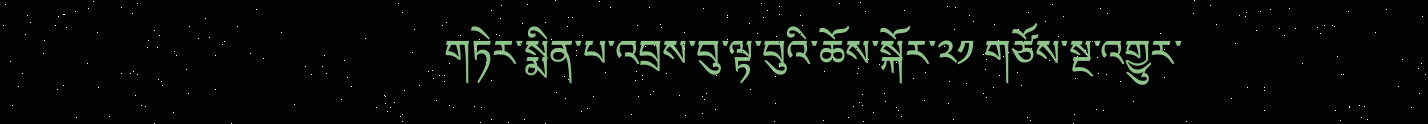གཏེར་སྨིན་པ་འབྲས་བུ་ལྟ་བུའི་ཆོས་སྐོར་༢༡ གཙོས་སྔ་འགྱུར་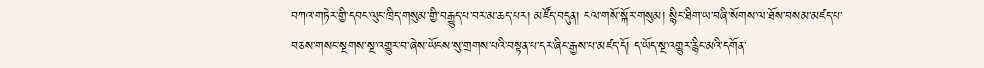བཀའ་གཏེར་གྱི་དབང་ལུང་ཁྲིད་གསུམ་གྱི་བརྒྱུད་པ་བར་མ་ཆད་པར། མཛོད་བདུན། ངལ་གསོ་སྐོར་གསུམ། སྙིང་ཐིག་ཡ་བཞི་སོགས་ལ་ཐོས་བསམ་མཛད་པ་བཅས་གསང་སྔགས་སྔ་འགྱུར་བ་ཞེས་ཡོངས་སུ་གྲགས་པའི་བསྟན་པ་དར་ཞིང་རྒྱས་པ་མཛད་དོ། ད་ཡོད་སྔ་འགྱུར་རྙིང་མའི་དགོན་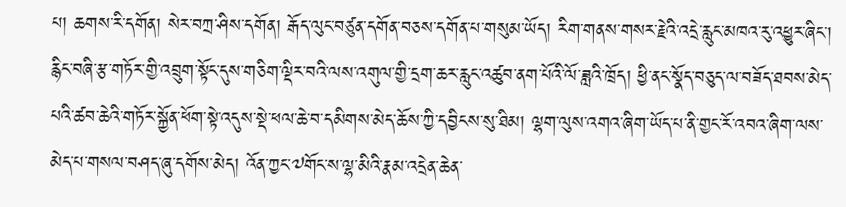པ། ཆགས་རི་དགོན། སེར་བཀྲ་ཤིས་དགོན། རྒོད་ལུང་བཙུན་དགོན་བཅས་དགོན་པ་གསུམ་ཡོད། རིག་གནས་གསར་རྗེའི་འདྲེ་རླུང་མཁའ་རུ་འཕྱུར་ཞིང་། རྙིང་བཞི་རྩ་གཏོར་གྱི་འབྲུག་སྟོང་དུས་གཅིག་ལྡིར་བའི་ལས་འགུལ་གྱི་དྲག་ཆར་རླུང་འཚུབ་ནག་པོའི་ལོ་ཟླའི་ཁྲོད། ཕྱི་ནང་སྣོད་བཅུད་ལ་བཟོད་ཐབས་མེད་པའི་ཚབ་ཆེའི་གཏོར་སྐྱོན་ཕོག་སྟེ་འདུས་སྡེ་ཕལ་ཆེ་བ་དམིགས་མེད་ཆོས་ཀྱི་དབྱིངས་སུ་ཐིམ། ལྷག་ལུས་འགའ་ཞིག་ཡོད་པ་ནི་གྱང་རོ་འབའ་ཞིག་ལས་མེད་པ་གསལ་བཤད་ཞུ་དགོས་མེད། འོན་ཀྱང་༧གོང་ས་ལྷ་མིའི་རྣམ་འདྲེན་ཆེན་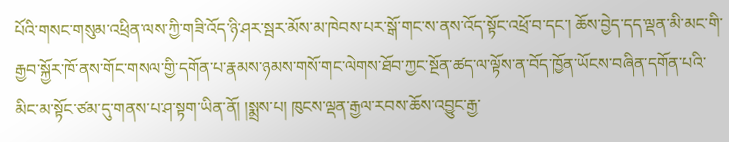པོའི་གསང་གསུམ་འཕྲིན་ལས་ཀྱི་གཟི་འོད་ཉི་ཤར་སྦར་མོས་མ་ཁེབས་པར་སྒོ་གང་ས་ནས་འོད་སྟོང་འཕྲོ་བ་དང་། ཆོས་བྱེད་དད་ལྡན་མི་མང་གི་རྒྱབ་སྐྱོར་ཁོ་ནས་གོང་གསལ་གྱི་དགོན་པ་རྣམས་ཉམས་གསོ་གང་ལེགས་ཐོབ་ཀྱང་སྔོན་ཚད་ལ་ལྟོས་ན་བོད་ཁྱོན་ཡོངས་བཞིན་དགོན་པའི་མིང་མ་སྟོང་ཙམ་དུ་གནས་པ་ཤ་སྟག་ཡིན་ནོ། །སྨྲས་པ། ཁུངས་ལྡན་རྒྱལ་རབས་ཆོས་འབྱུང་རྒྱ་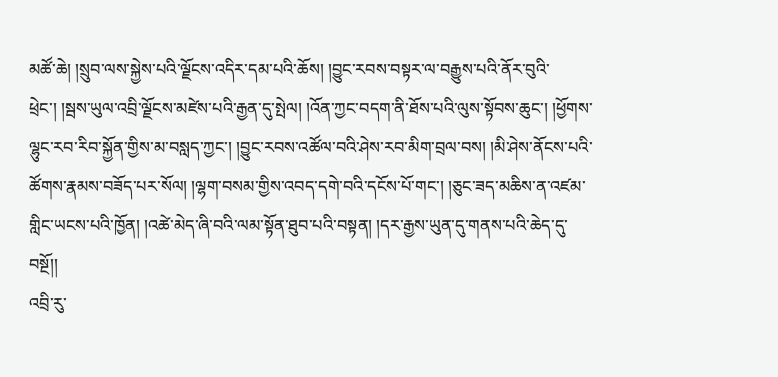མཚོ་ཆེ། །སྲུབ་ལས་སྐྱེས་པའི་ལྗོངས་འདིར་དམ་པའི་ཆོས། །བྱུང་རབས་བསྟར་ལ་བརྒྱུས་པའི་ནོར་བུའི་ཕྲེང་། །སྦས་ཡུལ་འབྲི་ལྗོངས་མཛེས་པའི་རྒྱན་དུ་སྤེལ། །འོན་ཀྱང་བདག་ནི་ཐོས་པའི་ལུས་སྟོབས་ཆུང་། །ཕྱོགས་ལྷུང་རབ་རིབ་སྐྱོན་གྱིས་མ་བསླད་ཀྱང་། །བྱུང་རབས་འཚོལ་བའི་ཤེས་རབ་མིག་བྲལ་བས། །མི་ཤེས་ནོངས་པའི་ཚོགས་རྣམས་བཟོད་པར་སོལ། །ལྷག་བསམ་གྱིས་འབད་དགེ་བའི་དངོས་པོ་གང་། །ཅུང་ཟད་མཆིས་ན་འཛམ་གླིང་ཡངས་པའི་ཁྱོན། །འཚེ་མེད་ཞི་བའི་ལམ་སྟོན་ཐུབ་པའི་བསྟན། །དར་རྒྱས་ཡུན་དུ་གནས་པའི་ཆེད་དུ་བསྔོ།།
འབྲི་རུ་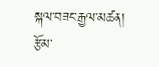སྐལ་བཟང་རྒྱལ་མཚན།
རྩོམ་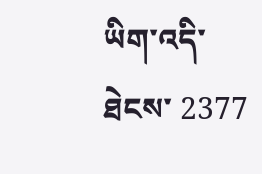ཡིག་འདི་ཐེངས་ 2377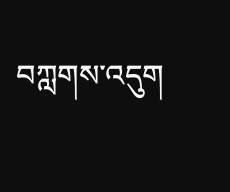བཀླགས་འདུག